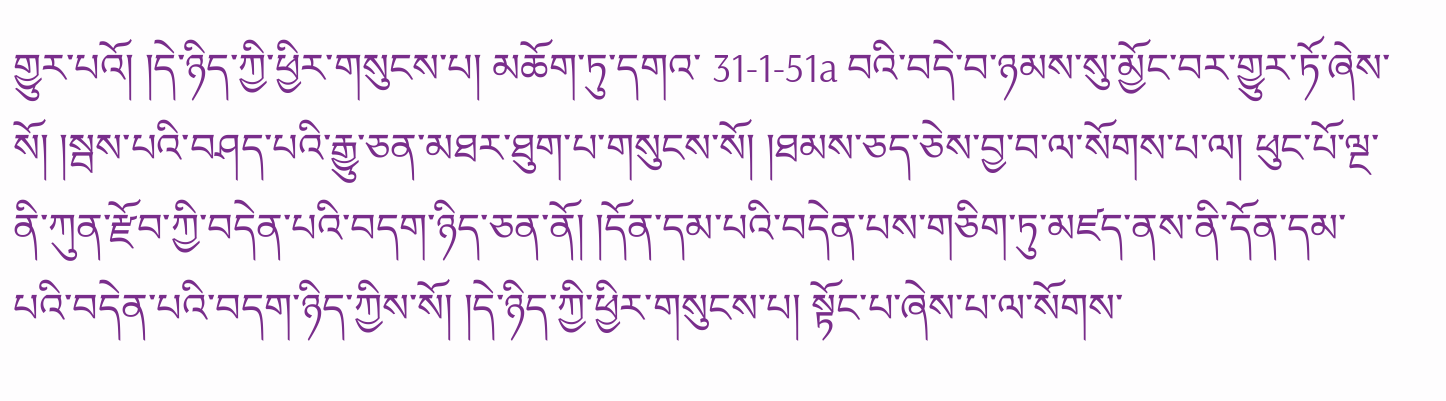གྱུར་པའོ། །དེ་ཉིད་ཀྱི་ཕྱིར་གསུངས་པ། མཆོག་ཏུ་དགའ་ 31-1-51a བའི་བདེ་བ་ཉམས་སུ་མྱོང་བར་གྱུར་ཏོ་ཞེས་སོ། །སྦས་པའི་བཤད་པའི་རྒྱུ་ཅན་མཐར་ཐུག་པ་གསུངས་སོ། །ཐམས་ཅད་ཅེས་བྱ་བ་ལ་སོགས་པ་ལ། ཕུང་པོ་ལྔ་ནི་ཀུན་རྫོབ་ཀྱི་བདེན་པའི་བདག་ཉིད་ཅན་ནོ། །དོན་དམ་པའི་བདེན་པས་གཅིག་ཏུ་མཛད་ནས་ནི་དོན་དམ་ པའི་བདེན་པའི་བདག་ཉིད་ཀྱིས་སོ། །དེ་ཉིད་ཀྱི་ཕྱིར་གསུངས་པ། སྟོང་པ་ཞེས་པ་ལ་སོགས་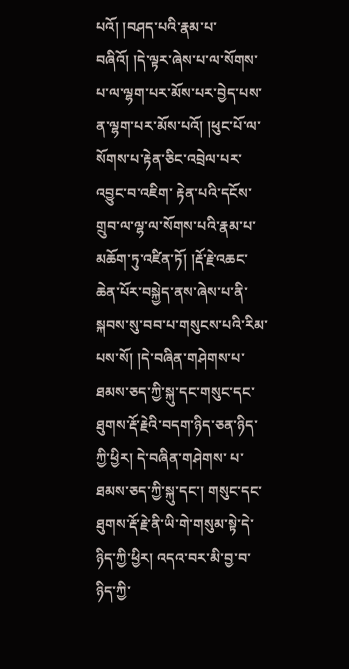པའོ། །བཤད་པའི་རྣམ་པ་བཞིའོ། །དེ་ལྟར་ཞེས་པ་ལ་སོགས་པ་ལ་ལྷག་པར་མོས་པར་བྱེད་པས་ན་ལྷག་པར་མོས་པའོ། །ཕུང་པོ་ལ་སོགས་པ་རྟེན་ཅིང་འབྲེལ་པར་འབྱུང་བ་འཇིག་ རྟེན་པའི་དངོས་གྲུབ་ལ་ལྷ་ལ་སོགས་པའི་རྣམ་པ་མཆོག་ཏུ་འཛིན་ཏོ། །རྡོ་རྗེ་འཆང་ཆེན་པོར་བསྐྱེད་ནས་ཞེས་པ་ནི་སྐབས་སུ་བབ་པ་གསུངས་པའི་རིམ་པས་སོ། །དེ་བཞིན་གཤེགས་པ་ཐམས་ཅད་ཀྱི་སྐུ་དང་གསུང་དང་ཐུགས་རྡོ་རྗེའི་བདག་ཉིད་ཅན་ཉིད་ཀྱི་ཕྱིར། དེ་བཞིན་གཤེགས་ པ་ཐམས་ཅད་ཀྱི་སྐུ་དང་། གསུང་དང་ཐུགས་རྡོ་རྗེ་ནི་ཡི་གེ་གསུམ་སྟེ་དེ་ཉིད་ཀྱི་ཕྱིར། འདའ་བར་མི་བྱ་བ་ཉིད་ཀྱི་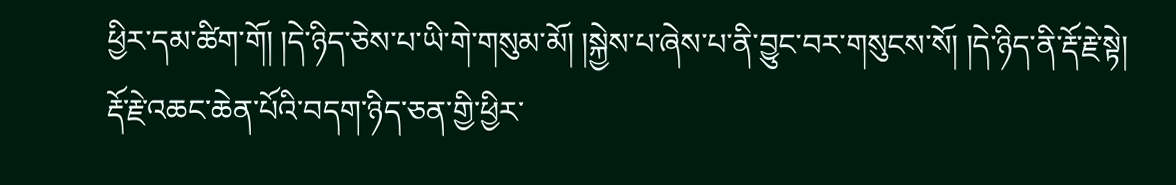ཕྱིར་དམ་ཚིག་གོ། །དེ་ཉིད་ཅེས་པ་ཡི་གེ་གསུམ་མོ། །སྐྱེས་པ་ཞེས་པ་ནི་བྱུང་བར་གསུངས་སོ། །དེ་ཉིད་ནི་རྡོ་རྗེ་སྟེ། རྡོ་རྗེ་འཆང་ཆེན་པོའི་བདག་ཉིད་ཅན་གྱི་ཕྱིར་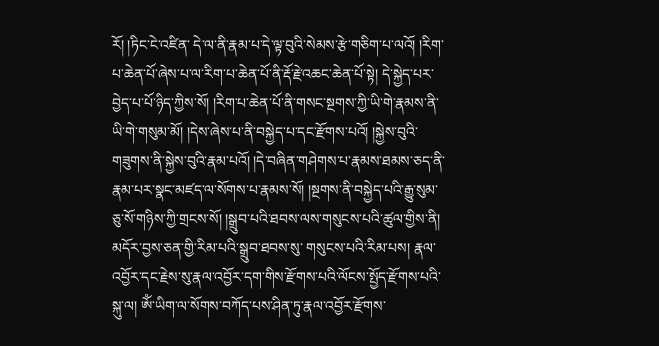རོ། །ཏིང་ངེ་འཛིན་ དེ་ལ་ནི་རྣམ་པ་དེ་ལྟ་བུའི་སེམས་རྩེ་གཅིག་པ་ལའོ། །རིག་པ་ཆེན་པོ་ཞེས་པ་ལ་རིག་པ་ཆེན་པོ་ནི་རྡོ་རྗེ་འཆང་ཆེན་པོ་སྟེ། དེ་སྐྱེད་པར་བྱེད་པ་པོ་ཉིད་ཀྱིས་སོ། །རིག་པ་ཆེན་པོ་ནི་གསང་སྔགས་ཀྱི་ཡི་གེ་རྣམས་ནི་ཡི་གེ་གསུམ་མོ། །དེས་ཞེས་པ་ནི་བསྐྱེད་པ་དང་རྫོགས་པའོ། །སྐྱེས་བུའི་ གཟུགས་ནི་སྐྱེས་བུའི་རྣམ་པའོ། །དེ་བཞིན་གཤེགས་པ་རྣམས་ཐམས་ཅད་ནི་རྣམ་པར་སྣང་མཛད་ལ་སོགས་པ་རྣམས་སོ། །སྔགས་ནི་བསྐྱེད་པའི་རྒྱུ་སུམ་ཅུ་སོ་གཉིས་ཀྱི་གྲངས་སོ། །སྒྲུབ་པའི་ཐབས་ལས་གསུངས་པའི་ཚུལ་གྱིས་ནི། མདོར་བྱས་ཅན་གྱི་རིམ་པའི་སྒྲུབ་ཐབས་སུ་ གསུངས་པའི་རིམ་པས། རྣལ་འབྱོར་དང་རྗེས་སུ་རྣལ་འབྱོར་དག་གིས་རྫོགས་པའི་ལོངས་སྤྱོད་རྫོགས་པའི་སྐུ་ལ། ཨོཾ་ཡིག་ལ་སོགས་བཀོད་པས་ཤིན་ཏུ་རྣལ་འབྱོར་རྫོགས་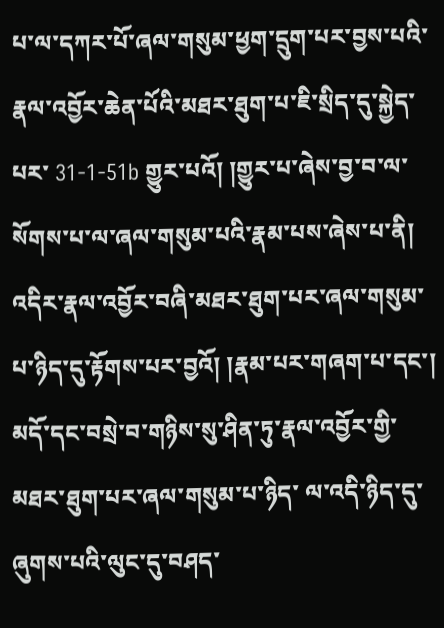པ་ལ་དཀར་པོ་ཞལ་གསུམ་ཕྱག་དྲུག་པར་བྱས་པའི་རྣལ་འབྱོར་ཆེན་པོའི་མཐར་ཐུག་པ་ཇི་སྲིད་དུ་སྐྱེད་པར་ 31-1-51b གྱུར་པའོ། །གྱུར་པ་ཞེས་བྱ་བ་ལ་སོགས་པ་ལ་ཞལ་གསུམ་པའི་རྣམ་པས་ཞེས་པ་ནི། འདིར་རྣལ་འབྱོར་བཞི་མཐར་ཐུག་པར་ཞལ་གསུམ་པ་ཉིད་དུ་རྟོགས་པར་བྱའོ། །རྣམ་པར་གཞག་པ་དང་། མདོ་དང་བསྲེ་བ་གཉིས་སུ་ཤིན་ཏུ་རྣལ་འབྱོར་གྱི་མཐར་ཐུག་པར་ཞལ་གསུམ་པ་ཉིད་ ལ་འདི་ཉིད་དུ་ཞུགས་པའི་ལུང་དུ་བཤད་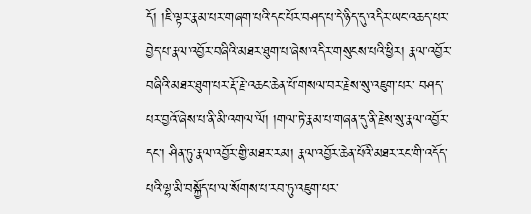དོ། །ཇི་ལྟར་རྣམ་པར་གཞག་པའི་དང་པོར་བཤད་པ་དེ་ཉིད་དུ་འདིར་ཡང་འཆད་པར་བྱེད་པ་རྣལ་འབྱོར་བཞིའི་མཐར་ཐུག་པ་ཞེས་འདིར་གསུངས་པའི་ཕྱིར། རྣལ་འབྱོར་བཞིའི་མཐར་ཐུག་པར་རྡོ་རྗེ་འཆང་ཆེན་པོ་གསལ་བར་རྗེས་སུ་འཇུག་པར་ བཤད་པར་བྱའོ་ཞེས་པ་ནི་མི་འགལ་ལོ། །གལ་ཏེ་རྣམ་པ་གཞན་དུ་ནི་རྗེས་སུ་རྣལ་འབྱོར་དང་། ཤིན་ཏུ་རྣལ་འབྱོར་གྱི་མཐར་རམ། རྣལ་འབྱོར་ཆེན་པོའི་མཐར་རང་གི་འདོད་པའི་ལྷ་མི་བསྐྱོད་པ་ལ་སོགས་པ་རབ་ཏུ་འཇུག་པར་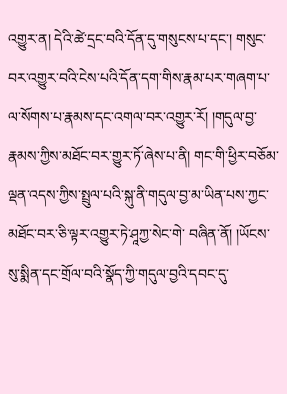འགྱུར་ན། དེའི་ཚེ་དྲང་བའི་དོན་དུ་གསུངས་པ་དང་། གསུང་ བར་འགྱུར་བའི་ངེས་པའི་དོན་དག་གིས་རྣམ་པར་གཞག་པ་ལ་སོགས་པ་རྣམས་དང་འགལ་བར་འགྱུར་རོ། །གདུལ་བྱ་རྣམས་ཀྱིས་མཐོང་བར་གྱུར་ཏོ་ཞེས་པ་ནི། གང་གི་ཕྱིར་བཅོམ་ལྡན་འདས་ཀྱིས་སྤྲུལ་པའི་སྐུ་ནི་གདུལ་བྱ་མ་ཡིན་པས་ཀྱང་མཐོང་བར་ཅི་ལྟར་འགྱུར་ཏེ་ཤཱཀྱ་སེང་གེ་ བཞིན་ནོ། །ཡོངས་སུ་སྨིན་དང་གྲོལ་བའི་སྣོད་ཀྱི་གདུལ་བྱའི་དབང་དུ་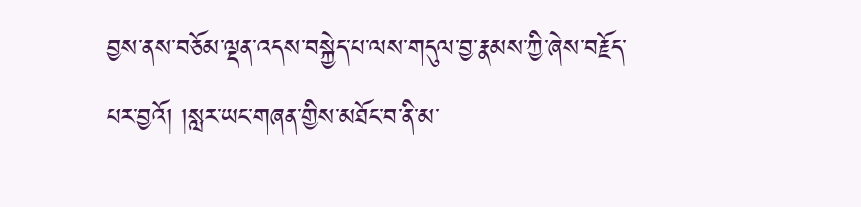བྱས་ནས་བཅོམ་ལྡན་འདས་བསྐྱེད་པ་ལས་གདུལ་བྱ་རྣམས་ཀྱི་ཞེས་བརྗོད་པར་བྱའོ། །སླར་ཡང་གཞན་གྱིས་མཐོང་བ་ནི་མ་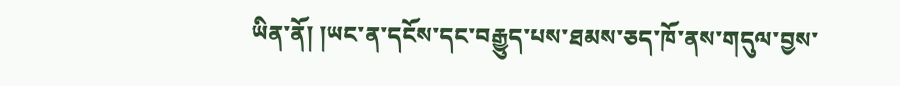ཡིན་ནོ། །ཡང་ན་དངོས་དང་བརྒྱུད་པས་ཐམས་ཅད་ཁོ་ནས་གདུལ་བྱས་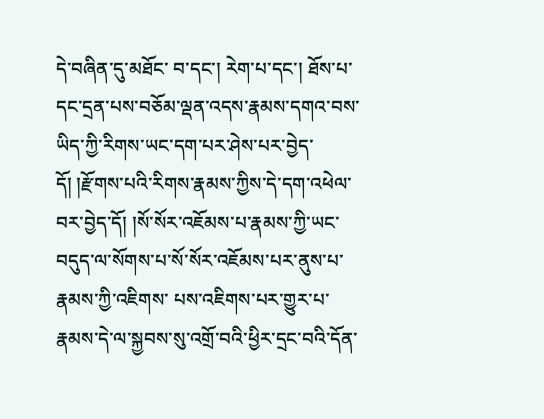དེ་བཞིན་དུ་མཐོང་ བ་དང་། རེག་པ་དང་། ཐོས་པ་དང་དྲན་པས་བཅོམ་ལྡན་འདས་རྣམས་དགའ་བས་ཡིད་ཀྱི་རིགས་ཡང་དག་པར་ཤེས་པར་བྱེད་དོ། །རྫོགས་པའི་རིགས་རྣམས་ཀྱིས་དེ་དག་འཕེལ་བར་བྱེད་དོ། །སོ་སོར་འཇོམས་པ་རྣམས་ཀྱི་ཡང་བདུད་ལ་སོགས་པ་སོ་སོར་འཇོམས་པར་ནུས་པ་རྣམས་ཀྱི་འཇིགས་ པས་འཇིགས་པར་གྱུར་པ་རྣམས་དེ་ལ་སྐྱབས་སུ་འགྲོ་བའི་ཕྱིར་དྲང་བའི་དོན་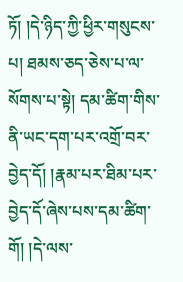ཏོ། །དེ་ཉིད་ཀྱི་ཕྱིར་གསུངས་པ། ཐམས་ཅད་ཅེས་པ་ལ་སོགས་པ་སྟེ། དམ་ཚིག་གིས་ནི་ཡང་དག་པར་འགྲོ་བར་བྱེད་དོ། །རྣམ་པར་ཐིམ་པར་བྱེད་དོ་ཞེས་པས་དམ་ཚིག་གོ། །དེ་ལས་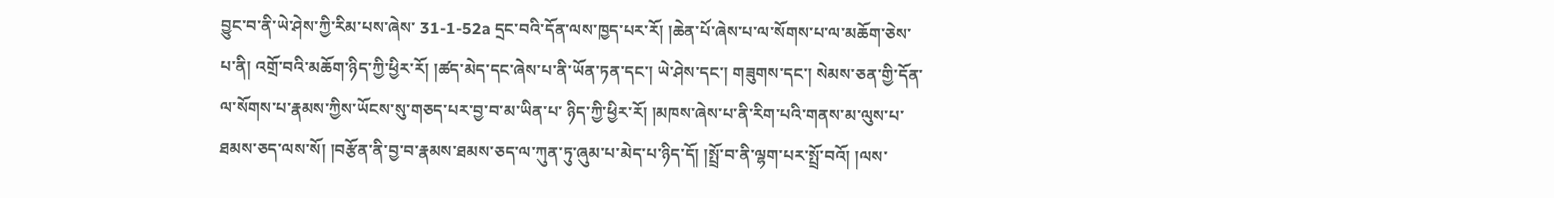བྱུང་བ་ནི་ཡེ་ཤེས་ཀྱི་རིམ་པས་ཞེས་ 31-1-52a དྲང་བའི་དོན་ལས་ཁྱད་པར་རོ། །ཆེན་པོ་ཞེས་པ་ལ་སོགས་པ་ལ་མཆོག་ཅེས་པ་ནི། འགྲོ་བའི་མཆོག་ཉིད་ཀྱི་ཕྱིར་རོ། །ཚད་མེད་དང་ཞེས་པ་ནི་ཡོན་ཏན་དང་། ཡེ་ཤེས་དང་། གཟུགས་དང་། སེམས་ཅན་གྱི་དོན་ལ་སོགས་པ་རྣམས་ཀྱིས་ཡོངས་སུ་གཅད་པར་བྱ་བ་མ་ཡིན་པ་ ཉིད་ཀྱི་ཕྱིར་རོ། །མཁས་ཞེས་པ་ནི་རིག་པའི་གནས་མ་ལུས་པ་ཐམས་ཅད་ལས་སོ། །བརྩོན་ནི་བྱ་བ་རྣམས་ཐམས་ཅད་ལ་ཀུན་ཏུ་ཞུམ་པ་མེད་པ་ཉིད་དོ། །སྤྲོ་བ་ནི་ལྷག་པར་སྤྲོ་བའོ། །ལས་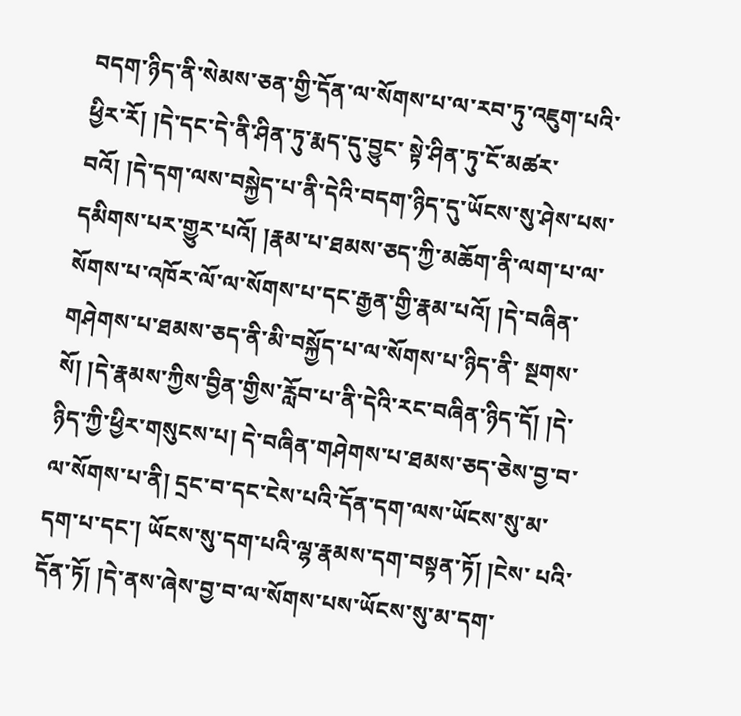བདག་ཉིད་ནི་སེམས་ཅན་གྱི་དོན་ལ་སོགས་པ་ལ་རབ་ཏུ་འཇུག་པའི་ཕྱིར་རོ། །དེ་དང་དེ་ནི་ཤིན་ཏུ་རྨད་དུ་བྱུང་ སྟེ་ཤིན་ཏུ་ངོ་མཚར་བའོ། །དེ་དག་ལས་བསྐྱེད་པ་ནི་དེའི་བདག་ཉིད་དུ་ཡོངས་སུ་ཤེས་པས་དམིགས་པར་གྱུར་པའོ། །རྣམ་པ་ཐམས་ཅད་ཀྱི་མཆོག་ནི་ལག་པ་ལ་སོགས་པ་འཁོར་ལོ་ལ་སོགས་པ་དང་རྒྱན་གྱི་རྣམ་པའོ། །དེ་བཞིན་གཤེགས་པ་ཐམས་ཅད་ནི་མི་བསྐྱོད་པ་ལ་སོགས་པ་ཉིད་ནི་ སྔགས་སོ། །དེ་རྣམས་ཀྱིས་བྱིན་གྱིས་རློབ་པ་ནི་དེའི་རང་བཞིན་ཉིད་དོ། །དེ་ཉིད་ཀྱི་ཕྱིར་གསུངས་པ། དེ་བཞིན་གཤེགས་པ་ཐམས་ཅད་ཅེས་བྱ་བ་ལ་སོགས་པ་ནི། དྲང་བ་དང་ངེས་པའི་དོན་དག་ལས་ཡོངས་སུ་མ་དག་པ་དང་། ཡོངས་སུ་དག་པའི་ལྷ་རྣམས་དག་བསྟན་ཏོ། །ངེས་ པའི་དོན་ཏོ། །དེ་ནས་ཞེས་བྱ་བ་ལ་སོགས་པས་ཡོངས་སུ་མ་དག་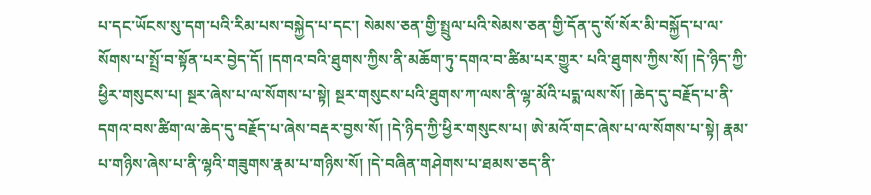པ་དང་ཡོངས་སུ་དག་པའི་རིམ་པས་བསྐྱེད་པ་དང་། སེམས་ཅན་གྱི་སྤྲུལ་པའི་སེམས་ཅན་གྱི་དོན་དུ་སོ་སོར་མི་བསྐྱོད་པ་ལ་སོགས་པ་སྤྲོ་བ་སྟོན་པར་བྱེད་དོ། །དགའ་བའི་ཐུགས་ཀྱིས་ནི་མཆོག་ཏུ་དགའ་བ་ཚིམ་པར་གྱུར་ པའི་ཐུགས་ཀྱིས་སོ། །དེ་ཉིད་ཀྱི་ཕྱིར་གསུངས་པ། སྔར་ཞེས་པ་ལ་སོགས་པ་སྟེ། སྔར་གསུངས་པའི་ཐུགས་ཀ་ལས་ནི་ལྷ་མོའི་པདྨ་ལས་སོ། །ཆེད་དུ་བརྗོད་པ་ནི་དགའ་བས་ཚིག་ལ་ཆེད་དུ་བརྗོད་པ་ཞེས་བརྡར་བྱས་སོ། །དེ་ཉིད་ཀྱི་ཕྱིར་གསུངས་པ། ཨེ་མའོ་གང་ཞེས་པ་ལ་སོགས་པ་སྟེ། རྣམ་པ་གཉིས་ཞེས་པ་ནི་ལྷའི་གཟུགས་རྣམ་པ་གཉིས་སོ། །དེ་བཞིན་གཤེགས་པ་ཐམས་ཅད་ནི་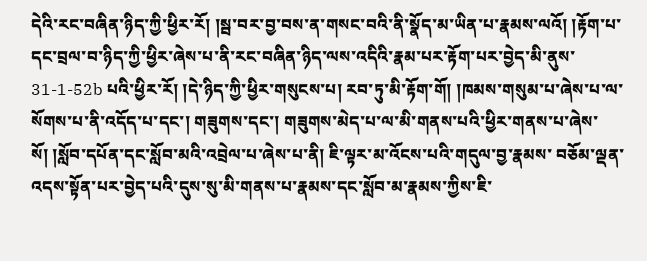དེའི་རང་བཞིན་ཉིད་ཀྱི་ཕྱིར་རོ། །སྦ་བར་བྱ་བས་ན་གསང་བའི་ནི་སྣོད་མ་ཡིན་པ་རྣམས་ལའོ། །རྟོག་པ་དང་བྲལ་བ་ཉིད་ཀྱི་ཕྱིར་ཞེས་པ་ནི་རང་བཞིན་ཉིད་ལས་འདིའི་རྣམ་པར་རྟོག་པར་བྱེད་མི་ནུས་ 31-1-52b པའི་ཕྱིར་རོ། །དེ་ཉིད་ཀྱི་ཕྱིར་གསུངས་པ། རབ་ཏུ་མི་རྟོག་གོ། །ཁམས་གསུམ་པ་ཞེས་པ་ལ་སོགས་པ་ནི་འདོད་པ་དང་། གཟུགས་དང་། གཟུགས་མེད་པ་ལ་མི་གནས་པའི་ཕྱིར་གནས་པ་ཞེས་སོ། །སློབ་དཔོན་དང་སློབ་མའི་འབྲེལ་པ་ཞེས་པ་ནི། ཇི་ལྟར་མ་འོངས་པའི་གདུལ་བྱ་རྣམས་ བཅོམ་ལྡན་འདས་སྟོན་པར་བྱེད་པའི་དུས་སུ་མི་གནས་པ་རྣམས་དང་སློབ་མ་རྣམས་ཀྱིས་ཇི་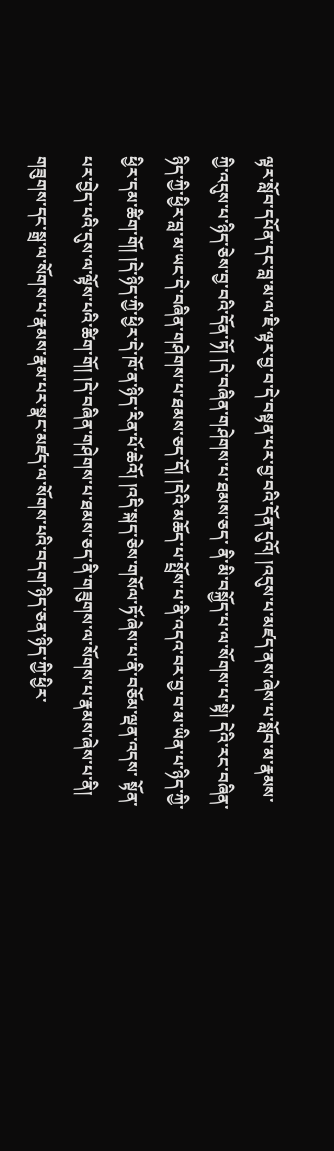ལྟར་སློབ་དཔོན་དང་བླ་མ་ལ་ཇི་ལྟར་བྱ་བ་དེ་བསྟན་པར་བྱ་བའི་དོན་དུའོ། །འདུས་པ་མཛད་ནས་ཞེས་པ་སློབ་མ་རྣམས་ཀྱི་འདུས་པ་ཉིད་ཅེས་བྱ་བའི་དོན་ཏོ། །དེ་བཞིན་གཤེགས་པ་ཐམས་ཅད་ ནི་མི་བསྐྱོད་པ་ལ་སོགས་པ་སྟེ། དེའི་རང་བཞིན་ཉིད་ཀྱི་ཕྱིར་བླ་མ་ཡང་དེ་བཞིན་གཤེགས་པ་ཐམས་ཅད་དོ། །དེའི་མཆོད་པ་སྤྲོས་པ་ནི་འདའ་བར་བྱ་བ་མ་ཡིན་པ་ཉིད་ཀྱི་ཕྱིར་དམ་ཚིག་གོ། །དེ་ཉིད་ཀྱི་ཕྱིར་དེ་ཁོ་ན་ཉིད་རིན་པོ་ཆེའོ། །འདི་སྐད་ཅེས་གསོལ་ཏོ་ཞེས་པ་ནི་བཅོམ་ལྡན་འདས་ སྟོན་པར་བྱེད་པའི་དུས་ལ་ལྟོས་པའི་ཚིག་གོ། །དེ་བཞིན་གཤེགས་པ་ཐམས་ཅད་ནི་གཟུགས་ལ་སོགས་པ་རྣམས་ཞེས་པ་ནི། གཟུགས་དང་སྒྲ་ལ་སོགས་པ་རྣམས་རྣམ་པར་སྣང་མཛད་ལ་སོགས་པའི་བདག་ཉིད་ཅན་ཉིད་ཀྱི་ཕྱིར་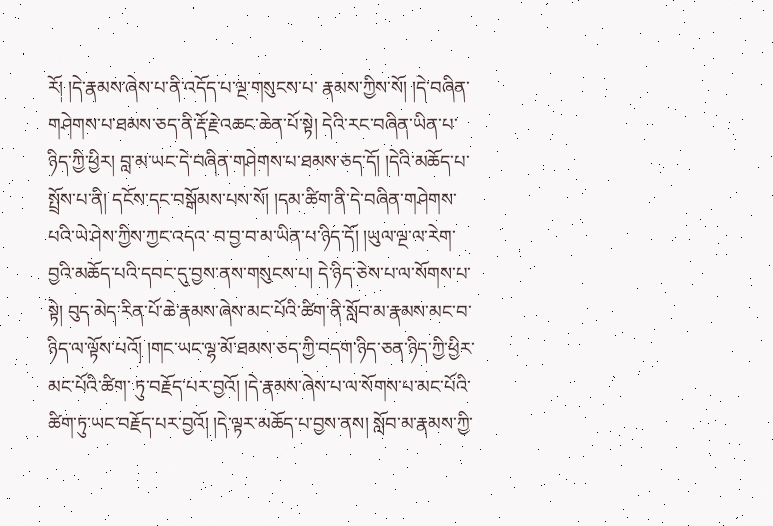རོ། །དེ་རྣམས་ཞེས་པ་ནི་འདོད་པ་ལྔ་གསུངས་པ་ རྣམས་ཀྱིས་སོ། །དེ་བཞིན་གཤེགས་པ་ཐམས་ཅད་ནི་རྡོ་རྗེ་འཆང་ཆེན་པོ་སྟེ། དེའི་རང་བཞིན་ཡིན་པ་ཉིད་ཀྱི་ཕྱིར། བླ་མ་ཡང་དེ་བཞིན་གཤེགས་པ་ཐམས་ཅད་དོ། །དེའི་མཆོད་པ་སྤྲོས་པ་ནི། དངོས་དང་བསྒོམས་པས་སོ། །དམ་ཚིག་ནི་དེ་བཞིན་གཤེགས་པའི་ཡེ་ཤེས་ཀྱིས་ཀྱང་འདའ་ བ་བྱ་བ་མ་ཡིན་པ་ཉིད་དོ། །ཡུལ་ལྔ་ལ་རེག་བྱའི་མཆོད་པའི་དབང་དུ་བྱས་ནས་གསུངས་པ། དེ་ཉིད་ཅེས་པ་ལ་སོགས་པ་སྟེ། བུད་མེད་རིན་པོ་ཆེ་རྣམས་ཞེས་མང་པོའི་ཚིག་ནི་སློབ་མ་རྣམས་མང་བ་ཉིད་ལ་ལྟོས་པའོ། །གང་ཡང་ལྷ་མོ་ཐམས་ཅད་ཀྱི་བདག་ཉིད་ཅན་ཉིད་ཀྱི་ཕྱིར་མང་པོའི་ཚིག་ ཏུ་བརྗོད་པར་བྱའོ། །དེ་རྣམས་ཞེས་པ་ལ་སོགས་པ་མང་པོའི་ཚིག་ཏུ་ཡང་བརྗོད་པར་བྱའོ། །དེ་ལྟར་མཆོད་པ་བྱས་ནས། སློབ་མ་རྣམས་ཀྱི་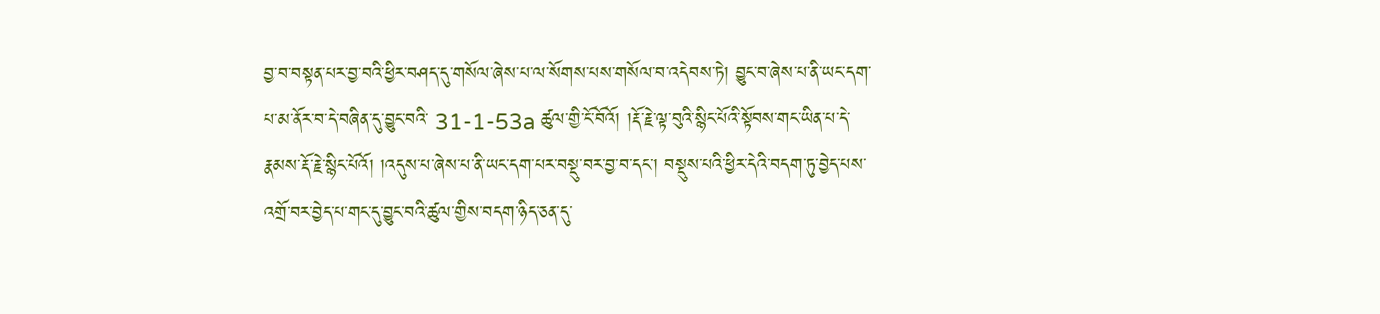བྱ་བ་བསྟན་པར་བྱ་བའི་ཕྱིར་བཤད་དུ་གསོལ་ཞེས་པ་ལ་སོགས་པས་གསོལ་བ་འདེབས་ཏེ། བྱུང་བ་ཞེས་པ་ནི་ཡང་དག་པ་མ་ནོར་བ་དེ་བཞིན་དུ་བྱུང་བའི་ 31-1-53a ཚུལ་གྱི་ངོ་བོའོ། །རྡོ་རྗེ་ལྟ་བུའི་སྙིང་པོའི་སྟོབས་གང་ཡིན་པ་དེ་རྣམས་རྡོ་རྗེ་སྙིང་པོའོ། །འདུས་པ་ཞེས་པ་ནི་ཡང་དག་པར་བསྡུ་བར་བྱ་བ་དང་། བསྡུས་པའི་ཕྱིར་དེའི་བདག་ཏུ་བྱེད་པས་འགྲོ་བར་བྱེད་པ་གང་དུ་བྱུང་བའི་ཚུལ་གྱིས་བདག་ཉིད་ཅན་དུ་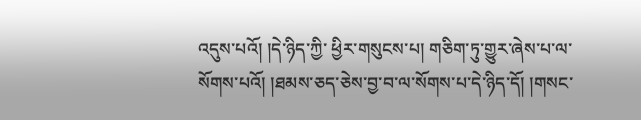འདུས་པའོ། །དེ་ཉིད་ཀྱི་ ཕྱིར་གསུངས་པ། གཅིག་ཏུ་གྱུར་ཞེས་པ་ལ་སོགས་པའོ། །ཐམས་ཅད་ཅེས་བྱ་བ་ལ་སོགས་པ་དེ་ཉིད་དོ། །གསང་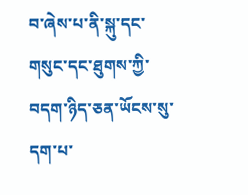བ་ཞེས་པ་ནི་སྐུ་དང་གསུང་དང་ཐུགས་ཀྱི་བདག་ཉིད་ཅན་ཡོངས་སུ་དག་པ་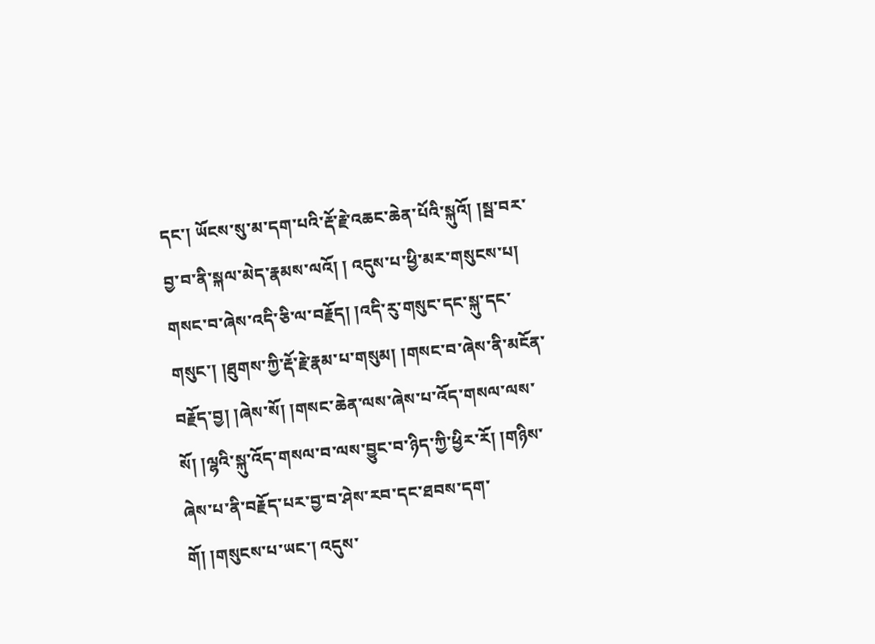དང་། ཡོངས་སུ་མ་དག་པའི་རྡོ་རྗེ་འཆང་ཆེན་པོའི་སྐུའོ། །སྦ་བར་བྱ་བ་ནི་སྐལ་མེད་རྣམས་ལའོ། ། འདུས་པ་ཕྱི་མར་གསུངས་པ། གསང་བ་ཞེས་འདི་ཅི་ལ་བརྗོད། །འདི་རུ་གསུང་དང་སྐུ་དང་གསུང་། །ཐུགས་ཀྱི་རྡོ་རྗེ་རྣམ་པ་གསུམ། །གསང་བ་ཞེས་ནི་མངོན་བརྗོད་བྱ། །ཞེས་སོ། །གསང་ཆེན་ལས་ཞེས་པ་འོད་གསལ་ལས་སོ། །ལྷའི་སྐུ་འོད་གསལ་བ་ལས་བྱུང་བ་ཉིད་ཀྱི་ཕྱིར་རོ། །གཉིས་ ཞེས་པ་ནི་བརྗོད་པར་བྱ་བ་ཤེས་རབ་དང་ཐབས་དག་གོ། །གསུངས་པ་ཡང་། འདུས་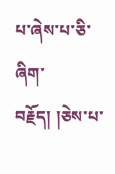པ་ཞེས་པ་ཅི་ཞིག་བརྗོད། །ཅེས་པ་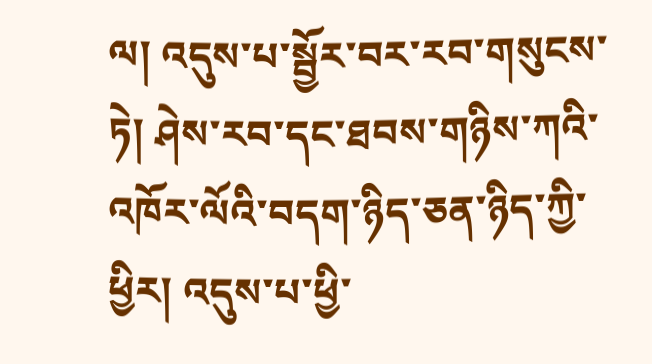ལ། འདུས་པ་སྦྱོར་བར་རབ་གསུངས་ཏེ། ཤེས་རབ་དང་ཐབས་གཉིས་ཀའི་འཁོར་ལོའི་བདག་ཉིད་ཅན་ཉིད་ཀྱི་ཕྱིར། འདུས་པ་ཕྱི་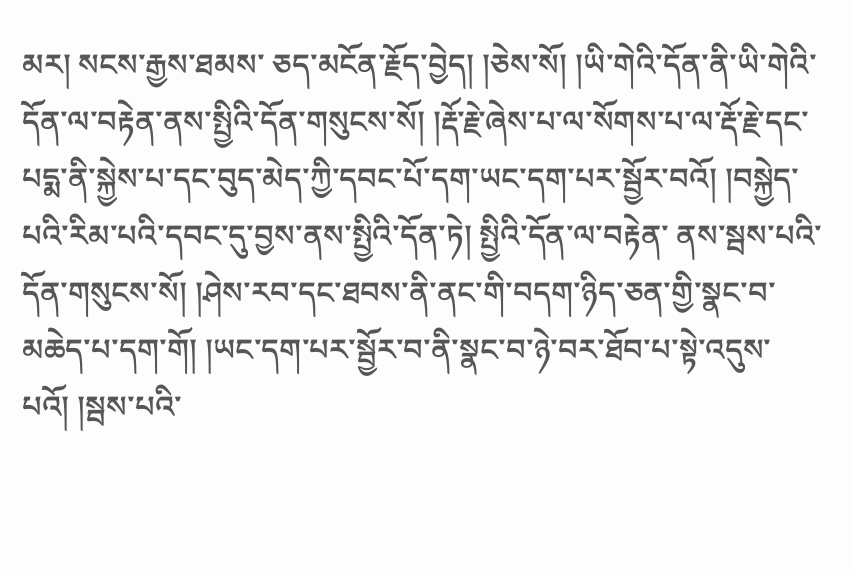མར། སངས་རྒྱས་ཐམས་ ཅད་མངོན་རྗོད་བྱེད། །ཅེས་སོ། །ཡི་གེའི་དོན་ནི་ཡི་གེའི་དོན་ལ་བརྟེན་ནས་སྤྱིའི་དོན་གསུངས་སོ། །རྡོ་རྗེ་ཞེས་པ་ལ་སོགས་པ་ལ་རྡོ་རྗེ་དང་པདྨ་ནི་སྐྱེས་པ་དང་བུད་མེད་ཀྱི་དབང་པོ་དག་ཡང་དག་པར་སྦྱོར་བའོ། །བསྐྱེད་པའི་རིམ་པའི་དབང་དུ་བྱས་ནས་སྤྱིའི་དོན་ཏེ། སྤྱིའི་དོན་ལ་བརྟེན་ ནས་སྦས་པའི་དོན་གསུངས་སོ། །ཤེས་རབ་དང་ཐབས་ནི་ནང་གི་བདག་ཉིད་ཅན་གྱི་སྣང་བ་མཆེད་པ་དག་གོ། །ཡང་དག་པར་སྦྱོར་བ་ནི་སྣང་བ་ཉེ་བར་ཐོབ་པ་སྟེ་འདུས་པའོ། །སྦས་པའི་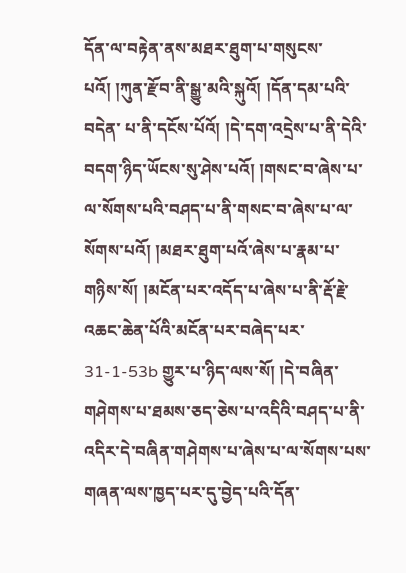དོན་ལ་བརྟེན་ནས་མཐར་ཐུག་པ་གསུངས་པའོ། །ཀུན་རྫོབ་ནི་སྒྱུ་མའི་སྐུའོ། །དོན་དམ་པའི་བདེན་ པ་ནི་དངོས་པོའོ། །དེ་དག་འདྲེས་པ་ནི་དེའི་བདག་ཉིད་ཡོངས་སུ་ཤེས་པའོ། །གསང་བ་ཞེས་པ་ལ་སོགས་པའི་བཤད་པ་ནི་གསང་བ་ཞེས་པ་ལ་སོགས་པའོ། །མཐར་ཐུག་པའོ་ཞེས་པ་རྣམ་པ་གཉིས་སོ། །མངོན་པར་འདོད་པ་ཞེས་པ་ནི་རྡོ་རྗེ་འཆང་ཆེན་པོའི་མངོན་པར་བཞེད་པར་ 31-1-53b གྱུར་པ་ཉིད་ལས་སོ། །དེ་བཞིན་གཤེགས་པ་ཐམས་ཅད་ཅེས་པ་འདིའི་བཤད་པ་ནི་འདིར་དེ་བཞིན་གཤེགས་པ་ཞེས་པ་ལ་སོགས་པས་གཞན་ལས་ཁྱད་པར་དུ་བྱེད་པའི་དོན་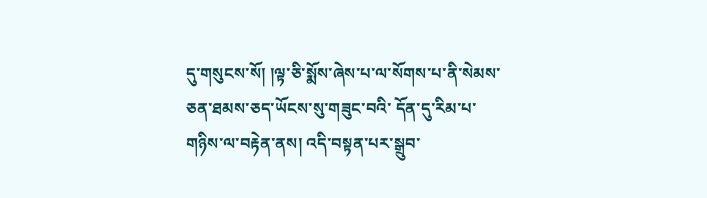དུ་གསུངས་སོ། །ལྟ་ཅི་སྨོས་ཞེས་པ་ལ་སོགས་པ་ནི་སེམས་ཅན་ཐམས་ཅད་ཡོངས་སུ་གཟུང་བའི་ དོན་དུ་རིམ་པ་གཉིས་ལ་བརྟེན་ནས། འདི་བསྟན་པར་སྒྲུབ་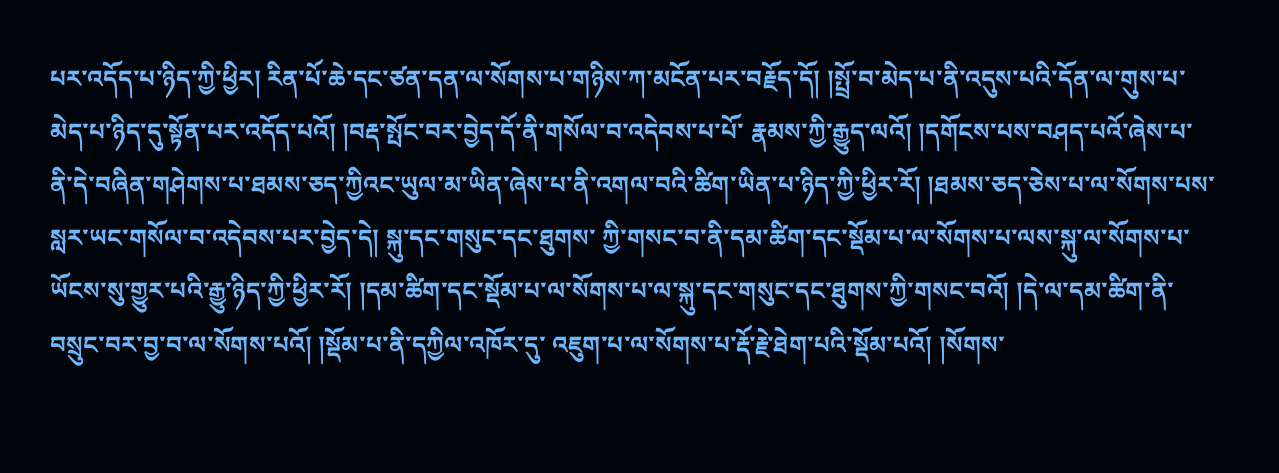པར་འདོད་པ་ཉིད་ཀྱི་ཕྱིར། རིན་པོ་ཆེ་དང་ཙན་དན་ལ་སོགས་པ་གཉིས་ཀ་མངོན་པར་བརྗོད་དོ། །སྤྲོ་བ་མེད་པ་ནི་འདུས་པའི་དོན་ལ་གུས་པ་མེད་པ་ཉིད་དུ་སྟོན་པར་འདོད་པའོ། །བརྡ་སྤོང་བར་བྱེད་དོ་ནི་གསོལ་བ་འདེབས་པ་པོ་ རྣམས་ཀྱི་རྒྱུད་ལའོ། །དགོངས་པས་བཤད་པའོ་ཞེས་པ་ནི་དེ་བཞིན་གཤེགས་པ་ཐམས་ཅད་ཀྱིའང་ཡུལ་མ་ཡིན་ཞེས་པ་ནི་འགལ་བའི་ཚིག་ཡིན་པ་ཉིད་ཀྱི་ཕྱིར་རོ། །ཐམས་ཅད་ཅེས་པ་ལ་སོགས་པས་སླར་ཡང་གསོལ་བ་འདེབས་པར་བྱེད་དེ། སྐུ་དང་གསུང་དང་ཐུགས་ ཀྱི་གསང་བ་ནི་དམ་ཚིག་དང་སྡོམ་པ་ལ་སོགས་པ་ལས་སྐུ་ལ་སོགས་པ་ཡོངས་སུ་གྱུར་པའི་རྒྱུ་ཉིད་ཀྱི་ཕྱིར་རོ། །དམ་ཚིག་དང་སྡོམ་པ་ལ་སོགས་པ་ལ་སྐུ་དང་གསུང་དང་ཐུགས་ཀྱི་གསང་བའོ། །དེ་ལ་དམ་ཚིག་ནི་བསྲུང་བར་བྱ་བ་ལ་སོགས་པའོ། །སྡོམ་པ་ནི་དཀྱིལ་འཁོར་དུ་ འཇུག་པ་ལ་སོགས་པ་རྡོ་རྗེ་ཐེག་པའི་སྡོམ་པའོ། །སོགས་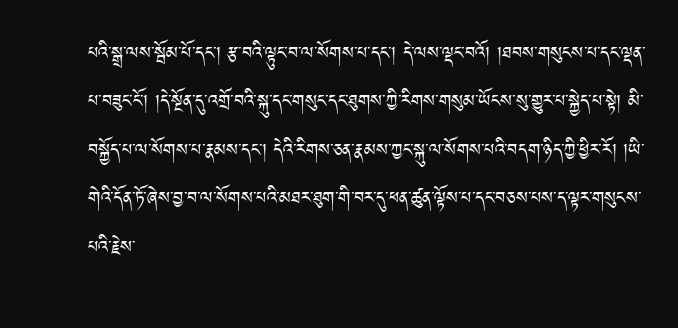པའི་སྒྲ་ལས་སྦོམ་པོ་དང་། རྩ་བའི་ལྟུང་བ་ལ་སོགས་པ་དང་། དེ་ལས་ལྡང་བའོ། །ཐབས་གསུངས་པ་དང་ལྡན་པ་བཟུང་ངོ་། །དེ་སྔོན་དུ་འགྲོ་བའི་སྐུ་དང་གསུང་དང་ཐུགས་ཀྱི་རིགས་གསུམ་ཡོངས་སུ་གྱུར་པ་སྐྱེད་པ་སྟེ། མི་ བསྐྱོད་པ་ལ་སོགས་པ་རྣམས་དང་། དེའི་རིགས་ཅན་རྣམས་ཀྱང་སྐུ་ལ་སོགས་པའི་བདག་ཉིད་ཀྱི་ཕྱིར་རོ། །ཡི་གེའི་དོན་ཏོ་ཞེས་བྱ་བ་ལ་སོགས་པའི་མཐར་ཐུག་གི་བར་དུ་ཕན་ཚུན་ལྟོས་པ་དང་བཅས་པས་ད་ལྟར་གསུངས་པའི་རྗེས་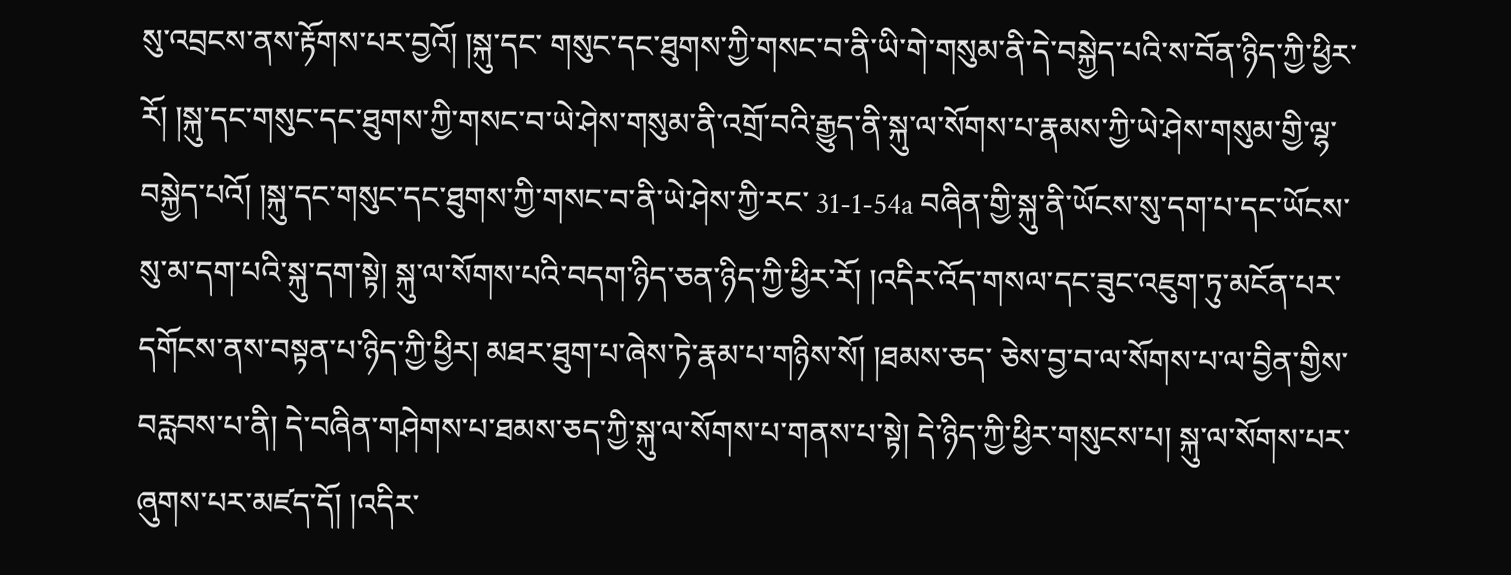སུ་འབྲངས་ནས་རྟོགས་པར་བྱའོ། །སྐུ་དང་ གསུང་དང་ཐུགས་ཀྱི་གསང་བ་ནི་ཡི་གེ་གསུམ་ནི་དེ་བསྐྱེད་པའི་ས་བོན་ཉིད་ཀྱི་ཕྱིར་རོ། །སྐུ་དང་གསུང་དང་ཐུགས་ཀྱི་གསང་བ་ཡེ་ཤེས་གསུམ་ནི་འགྲོ་བའི་རྒྱུད་ནི་སྐུ་ལ་སོགས་པ་རྣམས་ཀྱི་ཡེ་ཤེས་གསུམ་གྱི་ལྷ་བསྐྱེད་པའོ། །སྐུ་དང་གསུང་དང་ཐུགས་ཀྱི་གསང་བ་ནི་ཡེ་ཤེས་ཀྱི་རང་ 31-1-54a བཞིན་གྱི་སྐུ་ནི་ཡོངས་སུ་དག་པ་དང་ཡོངས་སུ་མ་དག་པའི་སྐུ་དག་སྟེ། སྐུ་ལ་སོགས་པའི་བདག་ཉིད་ཅན་ཉིད་ཀྱི་ཕྱིར་རོ། །འདིར་འོད་གསལ་དང་ཟུང་འཇུག་ཏུ་མངོན་པར་དགོངས་ནས་བསྟན་པ་ཉིད་ཀྱི་ཕྱིར། མཐར་ཐུག་པ་ཞེས་ཏེ་རྣམ་པ་གཉིས་སོ། །ཐམས་ཅད་ ཅེས་བྱ་བ་ལ་སོགས་པ་ལ་བྱིན་གྱིས་བརླབས་པ་ནི། དེ་བཞིན་གཤེགས་པ་ཐམས་ཅད་ཀྱི་སྐུ་ལ་སོགས་པ་གནས་པ་སྟེ། དེ་ཉིད་ཀྱི་ཕྱིར་གསུངས་པ། སྐུ་ལ་སོགས་པར་ཞུགས་པར་མཛད་དོ། །འདིར་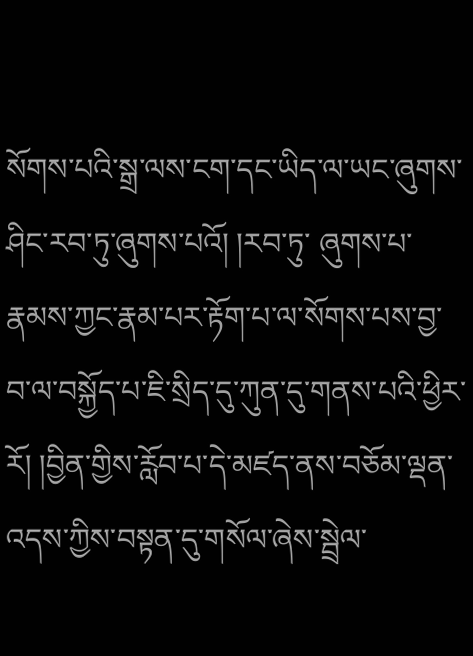སོགས་པའི་སྒྲ་ལས་ངག་དང་ཡིད་ལ་ཡང་ཞུགས་ཤིང་རབ་ཏུ་ཞུགས་པའོ། །རབ་ཏུ་ ཞུགས་པ་རྣམས་ཀྱང་རྣམ་པར་རྟོག་པ་ལ་སོགས་པས་བྱ་བ་ལ་བསྐྱོད་པ་ཇི་སྲིད་དུ་ཀུན་དུ་གནས་པའི་ཕྱིར་རོ། །བྱིན་གྱིས་རློབ་པ་དེ་མཛད་ནས་བཅོམ་ལྡན་འདས་ཀྱིས་བསྟན་དུ་གསོལ་ཞེས་སྦྲེལ་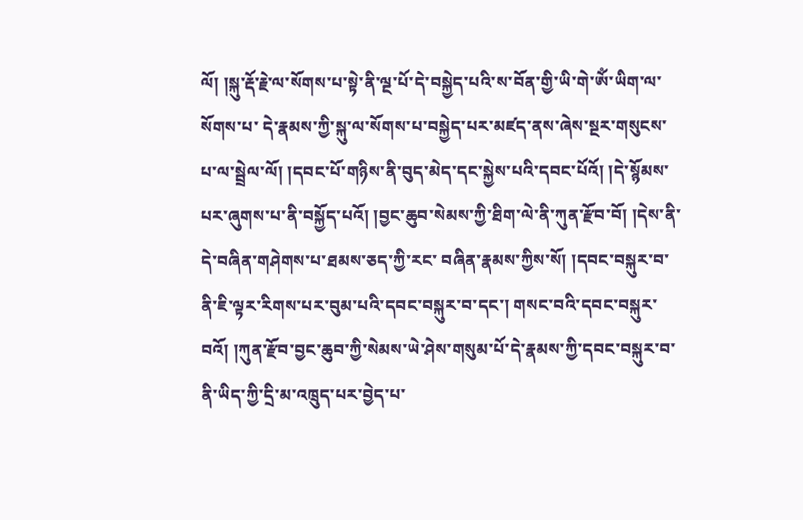ལོ། །སྐུ་རྡོ་རྗེ་ལ་སོགས་པ་སྟེ་ནི་ལྔ་པོ་དེ་བསྐྱེད་པའི་ས་བོན་གྱི་ཡི་གེ་ཨོཾ་ཡིག་ལ་སོགས་པ་ དེ་རྣམས་ཀྱི་སྐུ་ལ་སོགས་པ་བསྐྱེད་པར་མཛད་ནས་ཞེས་སྔར་གསུངས་པ་ལ་སྦྲེལ་ལོ། །དབང་པོ་གཉིས་ནི་བུད་མེད་དང་སྐྱེས་པའི་དབང་པོའོ། །དེ་སྙོམས་པར་ཞུགས་པ་ནི་བསྐྱོད་པའོ། །བྱང་ཆུབ་སེམས་ཀྱི་ཐིག་ལེ་ནི་ཀུན་རྫོབ་བོ། །དེས་ནི་དེ་བཞིན་གཤེགས་པ་ཐམས་ཅད་ཀྱི་རང་ བཞིན་རྣམས་ཀྱིས་སོ། །དབང་བསྐུར་བ་ནི་ཇི་ལྟར་རིགས་པར་བུམ་པའི་དབང་བསྐུར་བ་དང་། གསང་བའི་དབང་བསྐུར་བའོ། །ཀུན་རྫོབ་བྱང་ཆུབ་ཀྱི་སེམས་ཡེ་ཤེས་གསུམ་པོ་དེ་རྣམས་ཀྱི་དབང་བསྐུར་བ་ནི་ཡིད་ཀྱི་དྲི་མ་འཁྲུད་པར་བྱེད་པ་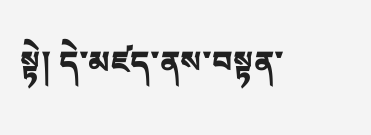སྟེ། དེ་མཛད་ནས་བསྟན་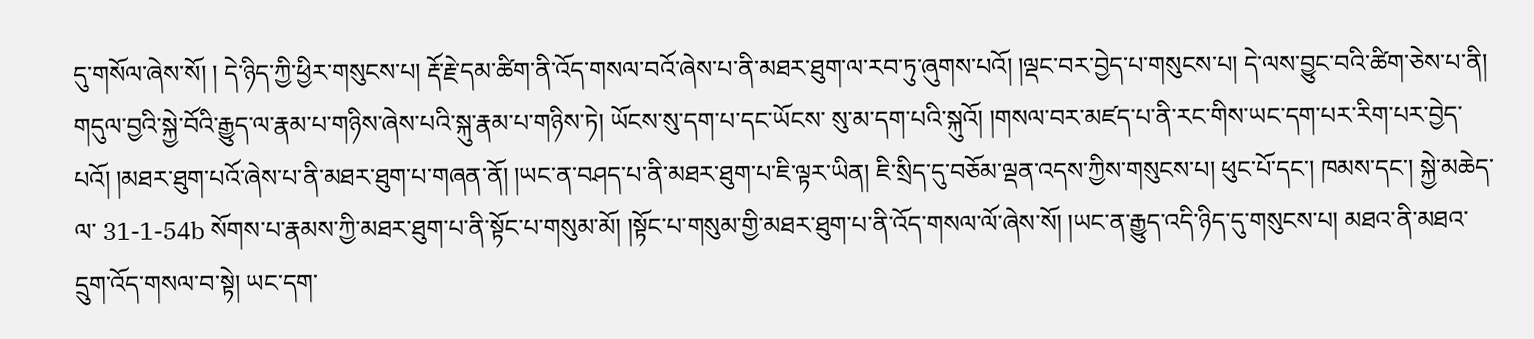དུ་གསོལ་ཞེས་སོ། ། དེ་ཉིད་ཀྱི་ཕྱིར་གསུངས་པ། རྡོ་རྗེ་དམ་ཚིག་ནི་འོད་གསལ་བའོ་ཞེས་པ་ནི་མཐར་ཐུག་ལ་རབ་ཏུ་ཞུགས་པའོ། །ལྡང་བར་བྱེད་པ་གསུངས་པ། དེ་ལས་བྱུང་བའི་ཚིག་ཅེས་པ་ནི། གདུལ་བྱའི་སྐྱེ་བོའི་རྒྱུད་ལ་རྣམ་པ་གཉིས་ཞེས་པའི་སྐུ་རྣམ་པ་གཉིས་ཏེ། ཡོངས་སུ་དག་པ་དང་ཡོངས་ སུ་མ་དག་པའི་སྐུའོ། །གསལ་བར་མཛད་པ་ནི་རང་གིས་ཡང་དག་པར་རིག་པར་བྱེད་པའོ། །མཐར་ཐུག་པའོ་ཞེས་པ་ནི་མཐར་ཐུག་པ་གཞན་ནོ། །ཡང་ན་བཤད་པ་ནི་མཐར་ཐུག་པ་ཇི་ལྟར་ཡིན། ཇི་སྲིད་དུ་བཅོམ་ལྡན་འདས་ཀྱིས་གསུངས་པ། ཕུང་པོ་དང་། ཁམས་དང་། སྐྱེ་མཆེད་ལ་ 31-1-54b སོགས་པ་རྣམས་ཀྱི་མཐར་ཐུག་པ་ནི་སྟོང་པ་གསུམ་མོ། །སྟོང་པ་གསུམ་གྱི་མཐར་ཐུག་པ་ནི་འོད་གསལ་ལོ་ཞེས་སོ། །ཡང་ན་རྒྱུད་འདི་ཉིད་དུ་གསུངས་པ། མཐའ་ནི་མཐའ་དྲུག་འོད་གསལ་བ་སྟེ། ཡང་དག་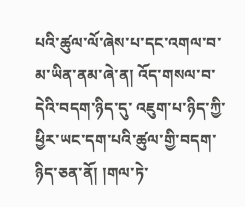པའི་ཚུལ་ལོ་ཞེས་པ་དང་འགལ་བ་མ་ཡིན་ནམ་ཞེ་ན། འོད་གསལ་བ་དེའི་བདག་ཉིད་དུ་ འཇུག་པ་ཉིད་ཀྱི་ཕྱིར་ཡང་དག་པའི་ཚུལ་གྱི་བདག་ཉིད་ཅན་ནོ། །གལ་ཏེ་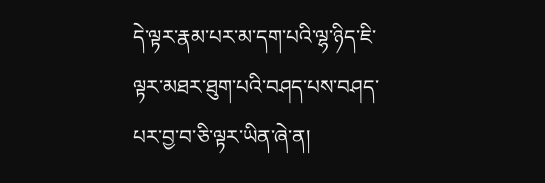དེ་ལྟར་རྣམ་པར་མ་དག་པའི་ལྷ་ཉིད་ཇི་ལྟར་མཐར་ཐུག་པའི་བཤད་པས་བཤད་པར་བྱ་བ་ཅི་ལྟར་ཡིན་ཞེ་ན།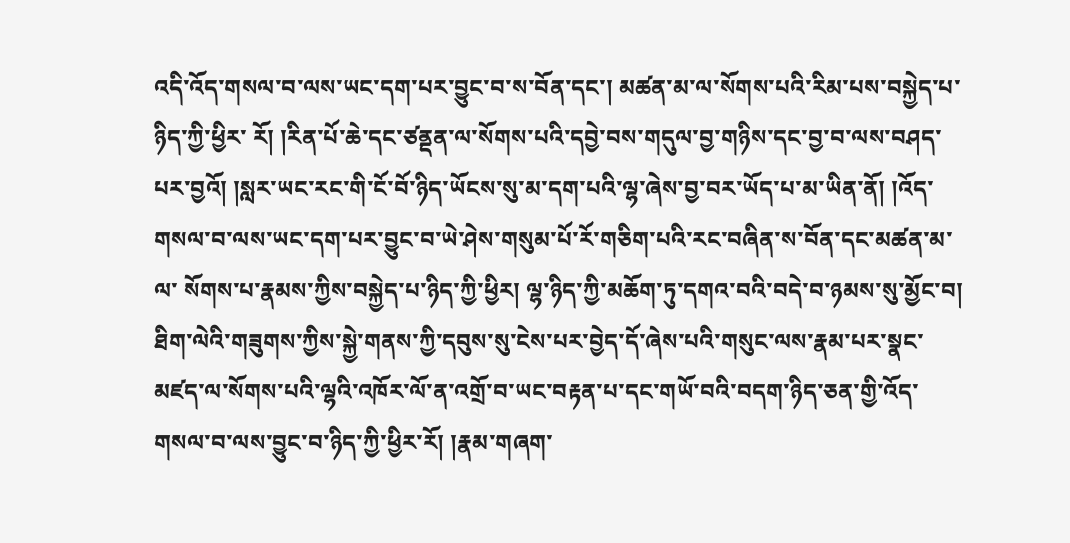འདི་འོད་གསལ་བ་ལས་ཡང་དག་པར་བྱུང་བ་ས་བོན་དང་། མཚན་མ་ལ་སོགས་པའི་རིམ་པས་བསྐྱེད་པ་ཉིད་ཀྱི་ཕྱིར་ རོ། །རིན་པོ་ཆེ་དང་ཙནྡན་ལ་སོགས་པའི་དབྱེ་བས་གདུལ་བྱ་གཉིས་དང་བྱ་བ་ལས་བཤད་པར་བྱའོ། །སླར་ཡང་རང་གི་ངོ་བོ་ཉིད་ཡོངས་སུ་མ་དག་པའི་ལྷ་ཞེས་བྱ་བར་ཡོད་པ་མ་ཡིན་ནོ། །འོད་གསལ་བ་ལས་ཡང་དག་པར་བྱུང་བ་ཡེ་ཤེས་གསུམ་པོ་རོ་གཅིག་པའི་རང་བཞིན་ས་བོན་དང་མཚན་མ་ལ་ སོགས་པ་རྣམས་ཀྱིས་བསྐྱེད་པ་ཉིད་ཀྱི་ཕྱིར། ལྷ་ཉིད་ཀྱི་མཆོག་ཏུ་དགའ་བའི་བདེ་བ་ཉམས་སུ་མྱོང་བ། ཐིག་ལེའི་གཟུགས་ཀྱིས་སྐྱེ་གནས་ཀྱི་དབུས་སུ་ངེས་པར་བྱེད་དོ་ཞེས་པའི་གསུང་ལས་རྣམ་པར་སྣང་མཛད་ལ་སོགས་པའི་ལྷའི་འཁོར་ལོ་ན་འགྲོ་བ་ཡང་བརྟན་པ་དང་གཡོ་བའི་བདག་ཉིད་ཅན་གྱི་འོད་ གསལ་བ་ལས་བྱུང་བ་ཉིད་ཀྱི་ཕྱིར་རོ། །རྣམ་གཞག་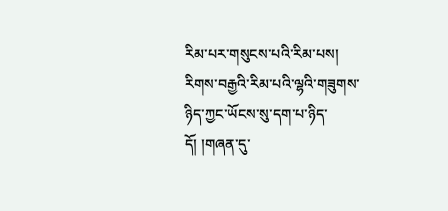རིམ་པར་གསུངས་པའི་རིམ་པས། རིགས་བརྒྱའི་རིམ་པའི་ལྷའི་གཟུགས་ཉིད་ཀྱང་ཡོངས་སུ་དག་པ་ཉིད་དོ། །གཞན་དུ་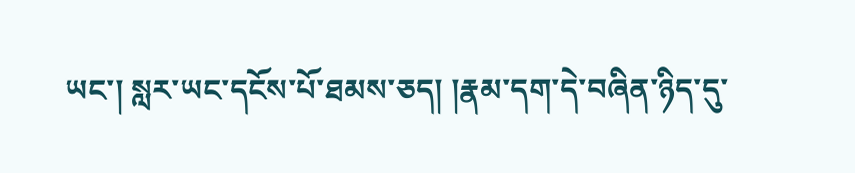ཡང་། སླར་ཡང་དངོས་པོ་ཐམས་ཅད། །རྣམ་དག་དེ་བཞིན་ཉིད་དུ་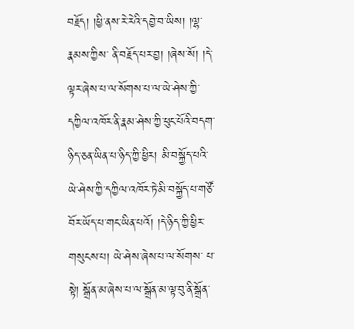བརྗོད། །ཕྱི་ནས་རེ་རེའི་དབྱེ་བ་ཡིས། །ལྷ་རྣམས་ཀྱིས་ ནི་བརྗོད་པར་བྱ། །ཞེས་སོ། །དེ་ལྟར་ཞེས་པ་ལ་སོགས་པ་ལ་ཡེ་ཤེས་ཀྱི་དཀྱིལ་འཁོར་ནི་རྣམ་ཤེས་ཀྱི་ཕུང་པོའི་བདག་ཉིད་ཅན་ཡིན་པ་ཉིད་ཀྱི་ཕྱིར། མི་བསྐྱོད་པའི་ཡེ་ཤེས་ཀྱི་དཀྱིལ་འཁོར་ཏེ་མི་བསྐྱོད་པ་གཙོ་བོར་ཡོད་པ་གང་ཡིན་པའོ། །དེ་ཉིད་ཀྱི་ཕྱིར་གསུངས་པ། ཡེ་ཤེས་ཞེས་པ་ལ་སོགས་ པ་སྟེ། སྒྲོན་མ་ཞེས་པ་ལ་སྒྲོན་མ་ལྟ་བུ་ནི་སྒྲོན་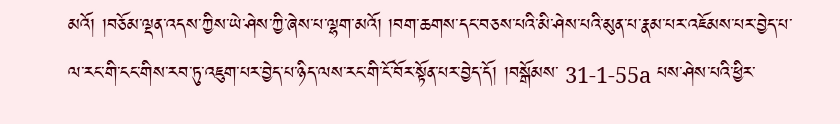མའོ། །བཅོམ་ལྡན་འདས་ཀྱིས་ཡེ་ཤེས་ཀྱི་ཞེས་པ་ལྷག་མའོ། །བག་ཆགས་དང་བཅས་པའི་མི་ཤེས་པའི་མུན་པ་རྣམ་པར་འཇོམས་པར་བྱེད་པ་ལ་རང་གི་ངང་གིས་རབ་ཏུ་འཇུག་པར་བྱེད་པ་ཉིད་ལས་རང་གི་ངོ་བོར་སྟོན་པར་བྱེད་དོ། །བསྒོམས་ 31-1-55a པས་ཤེས་པའི་ཕྱིར་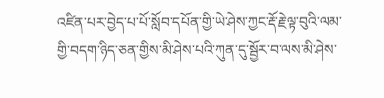འཛིན་པར་བྱེད་པ་པོ་སློབ་དཔོན་གྱི་ཡེ་ཤེས་ཀྱང་རྡོ་རྗེ་ལྟ་བུའི་ལམ་གྱི་བདག་ཉིད་ཅན་གྱིས་མི་ཤེས་པའི་ཀུན་དུ་སྦྱོར་བ་ལས་མི་ཤེས་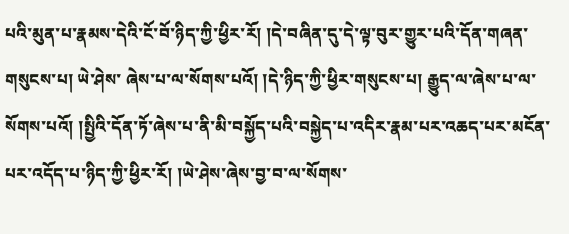པའི་མུན་པ་རྣམས་དེའི་ངོ་བོ་ཉིད་ཀྱི་ཕྱིར་རོ། །དེ་བཞིན་དུ་དེ་ལྟ་བུར་གྱུར་པའི་དོན་གཞན་གསུངས་པ། ཡེ་ཤེས་ ཞེས་པ་ལ་སོགས་པའོ། །དེ་ཉིད་ཀྱི་ཕྱིར་གསུངས་པ། རྒྱུད་ལ་ཞེས་པ་ལ་སོགས་པའོ། །སྤྱིའི་དོན་ཏོ་ཞེས་པ་ནི་མི་བསྐྱོད་པའི་བསྐྱེད་པ་འདིར་རྣམ་པར་འཆད་པར་མངོན་པར་འདོད་པ་ཉིད་ཀྱི་ཕྱིར་རོ། །ཡེ་ཤེས་ཞེས་བྱ་བ་ལ་སོགས་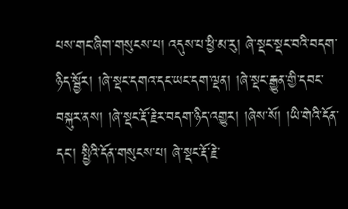པས་གང་ཞིག་གསུངས་པ། འདུས་པ་ཕྱི་མ་རུ། ཞེ་སྡང་སྡང་བའི་བདག་ཉིད་སྦྱོར། །ཞེ་སྡང་དགའ་དང་ཡང་དག་ལྡན། །ཞེ་སྡང་རྒྱུན་གྱི་དབང་བསྐུར་ནས། །ཞེ་སྡང་རྡོ་རྗེར་བདག་ཉིད་འགྱུར། །ཞེས་སོ། །ཡི་གེའི་དོན་དང་། སྤྱིའི་དོན་གསུངས་པ། ཞེ་སྡང་རྡོ་རྗེ་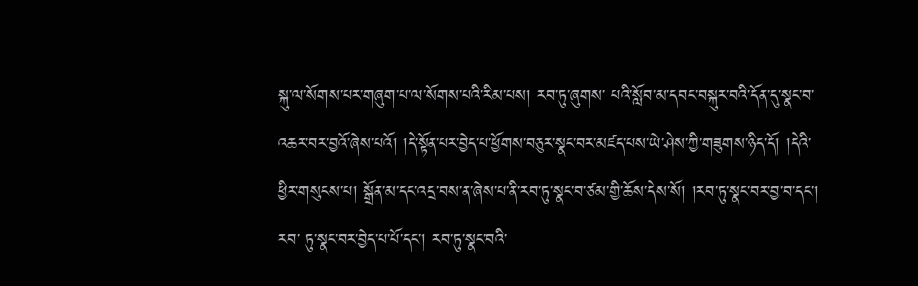སྐུ་ལ་སོགས་པར་གཞུག་པ་ལ་སོགས་པའི་རིམ་པས། རབ་ཏུ་ཞུགས་ པའི་སློབ་མ་དབང་བསྐུར་བའི་དོན་དུ་སྣང་བ་འཆར་བར་བྱའོ་ཞེས་པའོ། །དེ་སྟོན་པར་བྱེད་པ་ཕྱོགས་བཅུར་སྣང་བར་མཛད་པས་ཡེ་ཤེས་ཀྱི་གཟུགས་ཉིད་དོ། །དེའི་ཕྱིར་གསུངས་པ། སྒྲོན་མ་དང་འདྲ་བས་ན་ཞེས་པ་ནི་རབ་ཏུ་སྣང་བ་ཙམ་གྱི་ཆོས་དེས་སོ། །རབ་ཏུ་སྣང་བར་བྱ་བ་དང་། རབ་ ཏུ་སྣང་བར་བྱེད་པ་པོ་དང་། རབ་ཏུ་སྣང་བའི་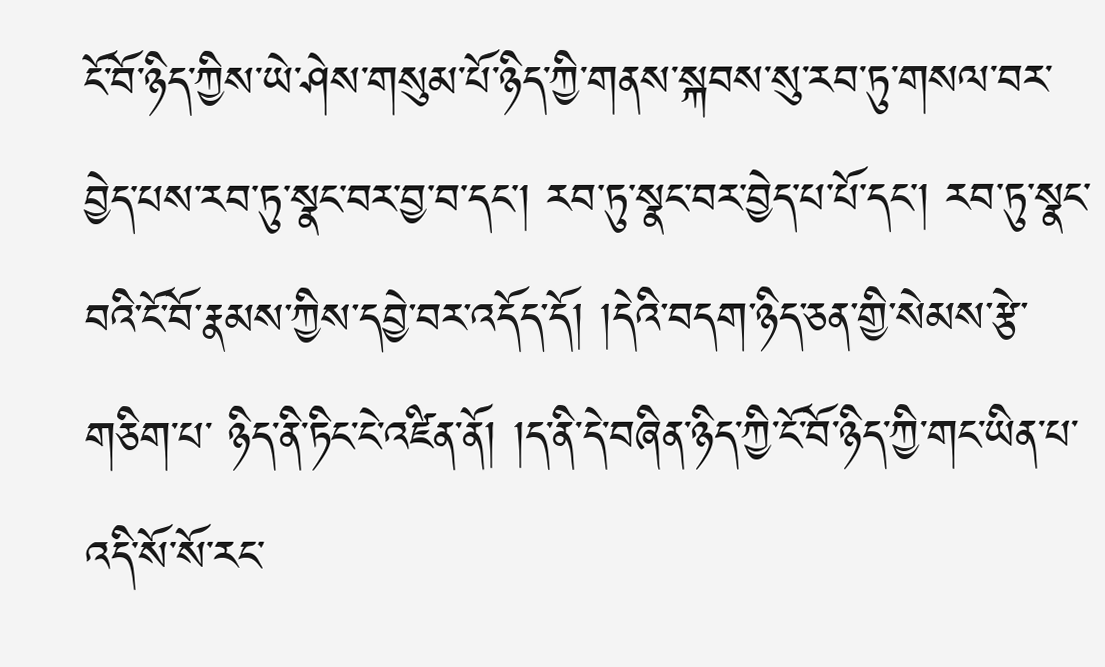ངོ་བོ་ཉིད་ཀྱིས་ཡེ་ཤེས་གསུམ་པོ་ཉིད་ཀྱི་གནས་སྐབས་སུ་རབ་ཏུ་གསལ་བར་བྱེད་པས་རབ་ཏུ་སྣང་བར་བྱ་བ་དང་། རབ་ཏུ་སྣང་བར་བྱེད་པ་པོ་དང་། རབ་ཏུ་སྣང་བའི་ངོ་བོ་རྣམས་ཀྱིས་དབྱེ་བར་འདོད་དོ། །དེའི་བདག་ཉིད་ཅན་གྱི་སེམས་རྩེ་གཅིག་པ་ ཉིད་ནི་ཏིང་ངེ་འཛིན་ནོ། །ད་ནི་དེ་བཞིན་ཉིད་ཀྱི་ངོ་བོ་ཉིད་ཀྱི་གང་ཡིན་པ་འདི་སོ་སོ་རང་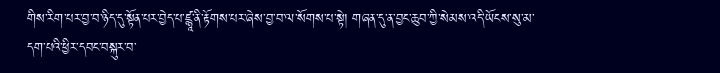གིས་རིག་པར་བྱ་བ་ཉིད་དུ་སྟོན་པར་བྱེད་པ་ཛྙཱ་ནི་རྟོགས་པར་ཞེས་བྱ་བ་ལ་སོགས་པ་སྟེ། གཞན་དུ་ན་བྱང་ཆུབ་ཀྱི་སེམས་འདི་ཡོངས་སུ་མ་དག་པའི་ཕྱིར་དབང་བསྐུར་བ་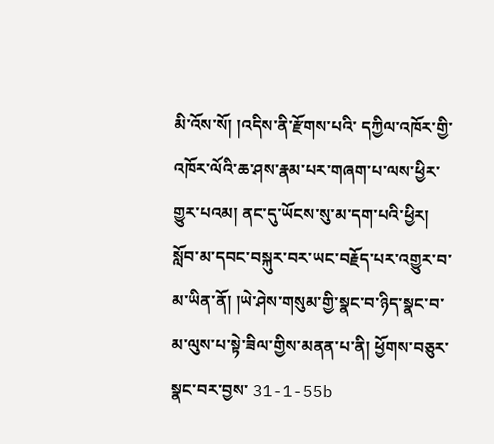མི་འོས་སོ། །འདིས་ནི་རྫོགས་པའི་ དཀྱིལ་འཁོར་གྱི་འཁོར་ལོའི་ཆ་ཤས་རྣམ་པར་གཞག་པ་ལས་ཕྱིར་གྱུར་པའམ། ནང་དུ་ཡོངས་སུ་མ་དག་པའི་ཕྱིར། སློབ་མ་དབང་བསྐུར་བར་ཡང་བརྗོད་པར་འགྱུར་བ་མ་ཡིན་ནོ། །ཡེ་ཤེས་གསུམ་གྱི་སྣང་བ་ཉིད་སྣང་བ་མ་ལུས་པ་སྟེ་ཟིལ་གྱིས་མནན་པ་ནི། ཕྱོགས་བཅུར་སྣང་བར་བྱས་ 31-1-55b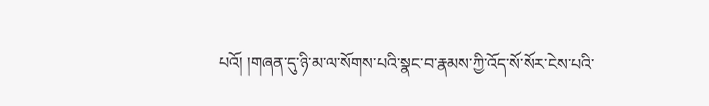པའོ། །གཞན་དུ་ཉི་མ་ལ་སོགས་པའི་སྣང་བ་རྣམས་ཀྱི་འོད་སོ་སོར་ངེས་པའི་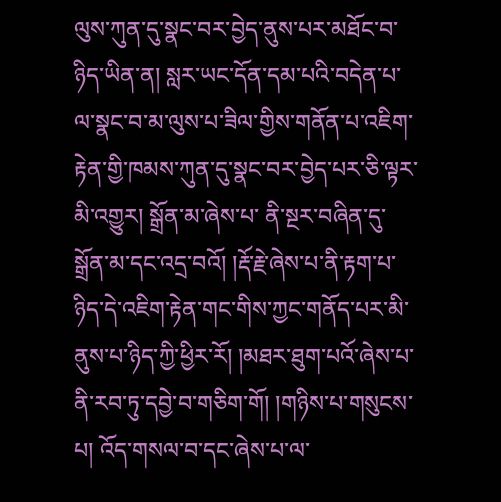ལུས་ཀུན་དུ་སྣང་བར་བྱེད་ནུས་པར་མཐོང་བ་ཉིད་ཡིན་ན། སླར་ཡང་དོན་དམ་པའི་བདེན་པ་ལ་སྣང་བ་མ་ལུས་པ་ཟིལ་གྱིས་གནོན་པ་འཇིག་རྟེན་གྱི་ཁམས་ཀུན་དུ་སྣང་བར་བྱེད་པར་ཅི་ལྟར་མི་འགྱུར། སྒྲོན་མ་ཞེས་པ་ ནི་སྔར་བཞིན་དུ་སྒྲོན་མ་དང་འདྲ་བའོ། །རྡོ་རྗེ་ཞེས་པ་ནི་རྟག་པ་ཉིད་དེ་འཇིག་རྟེན་གང་གིས་ཀྱང་གནོད་པར་མི་ནུས་པ་ཉིད་ཀྱི་ཕྱིར་རོ། །མཐར་ཐུག་པའོ་ཞེས་པ་ནི་རབ་ཏུ་དབྱེ་བ་གཅིག་གོ། །གཉིས་པ་གསུངས་པ། འོད་གསལ་བ་དང་ཞེས་པ་ལ་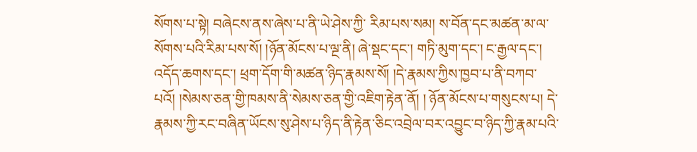སོགས་པ་སྟེ། བཞེངས་ནས་ཞེས་པ་ནི་ཡེ་ཤེས་ཀྱི་ རིམ་པས་སམ། ས་བོན་དང་མཚན་མ་ལ་སོགས་པའི་རིམ་པས་སོ། །ཉོན་མོངས་པ་ལྔ་ནི། ཞེ་སྡང་དང་། གཏི་མུག་དང་། ང་རྒྱལ་དང་། འདོད་ཆགས་དང་། ཕྲག་དོག་གི་མཚན་ཉིད་རྣམས་སོ། །དེ་རྣམས་ཀྱིས་ཁྱབ་པ་ནི་བཀབ་པའོ། །སེམས་ཅན་གྱི་ཁམས་ནི་སེམས་ཅན་གྱི་འཇིག་རྟེན་ནོ། ། ཉོན་མོངས་པ་གསུངས་པ། དེ་རྣམས་ཀྱི་རང་བཞིན་ཡོངས་སུ་ཤེས་པ་ཉིད་ནི་རྟེན་ཅིང་འབྲེལ་བར་འབྱུང་བ་ཉིད་ཀྱི་རྣམ་པའི་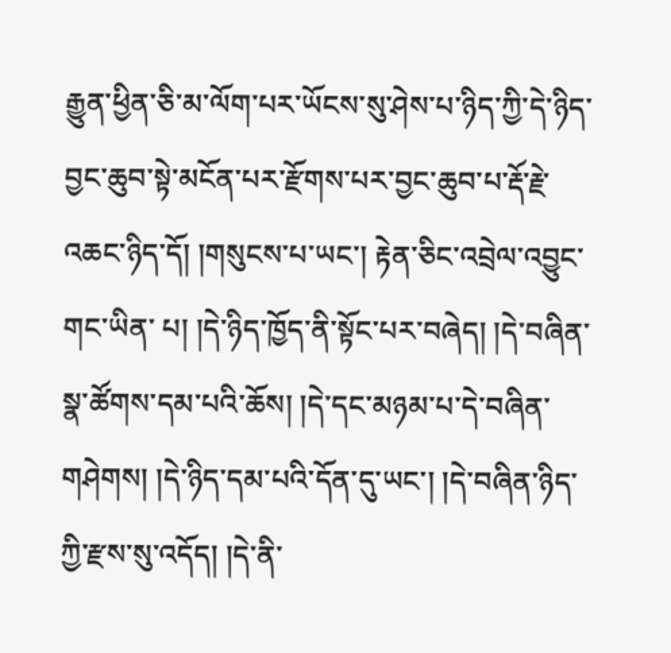རྒྱུན་ཕྱིན་ཅི་མ་ལོག་པར་ཡོངས་སུ་ཤེས་པ་ཉིད་ཀྱི་དེ་ཉིད་བྱང་ཆུབ་སྟེ་མངོན་པར་རྫོགས་པར་བྱང་ཆུབ་པ་རྡོ་རྗེ་འཆང་ཉིད་དོ། །གསུངས་པ་ཡང་། རྟེན་ཅིང་འབྲེལ་འབྱུང་གང་ཡིན་ པ། །དེ་ཉིད་ཁྱོད་ནི་སྟོང་པར་བཞེད། །དེ་བཞིན་སྣ་ཚོགས་དམ་པའི་ཆོས། །དེ་དང་མཉམ་པ་དེ་བཞིན་གཤེགས། །དེ་ཉིད་དམ་པའི་དོན་དུ་ཡང་། །དེ་བཞིན་ཉིད་ཀྱི་རྫས་སུ་འདོད། །དེ་ནི་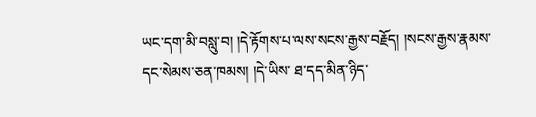ཡང་དག་མི་བསླུ་བ། །དེ་རྟོགས་པ་ལས་སངས་རྒྱས་བརྗོད། །སངས་རྒྱས་རྣམས་དང་སེམས་ཅན་ཁམས། །དེ་ཡིས་ ཐ་དད་མིན་ཉིད་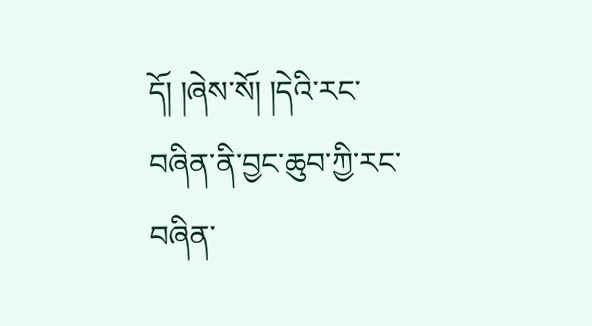དོ། །ཞེས་སོ། །དེའི་རང་བཞིན་ནི་བྱང་ཆུབ་ཀྱི་རང་བཞིན་